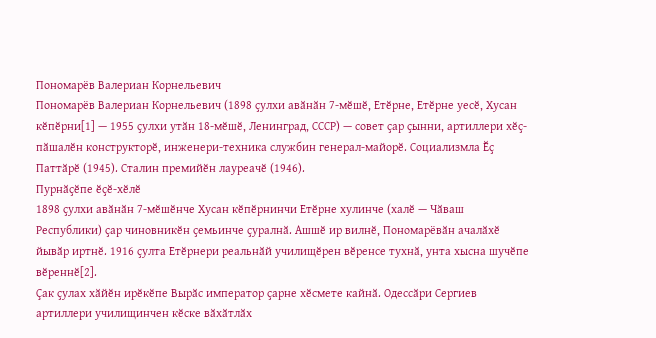Пономарёв Валериан Корнельевич
Пономарёв Валериан Корнельевич (1898 ҫулхи авӑнӑн 7-мӗшӗ, Етӗрне, Етӗрне уесӗ, Хусан кӗпӗрни[1] — 1955 ҫулхи утӑн 18-мӗшӗ, Ленинград, СССР) — совет ҫар ҫынни, артиллери хӗҫ-пӑшалӗн конструкторӗ, инженери-техника службин генерал-майорӗ. Социализмла Ӗҫ Паттӑрӗ (1945). Сталин премийӗн лауреачӗ (1946).
Пурнӑҫӗпе ӗҫӗ-хӗлӗ
1898 ҫулхи авӑнӑн 7-мӗшӗнче Хусан кӗпӗрнинчи Етӗрне хулинче (халӗ — Чӑваш Республики) ҫар чиновникӗн ҫемьинче ҫуралнӑ. Ашшӗ ир вилнӗ, Пономарёвӑн ачалӑхӗ йывӑр иртнӗ. 1916 ҫулта Етӗрнери реальнӑй училищӗрен вӗренсе тухнӑ, унта хысна шучӗпе вӗреннӗ[2].
Ҫак ҫулах хӑйӗн ирӗкӗпе Вырӑс император ҫарне хӗсмете кайнӑ. Одессӑри Сергиев артиллери училищинчен кӗске вӑхӑтлӑх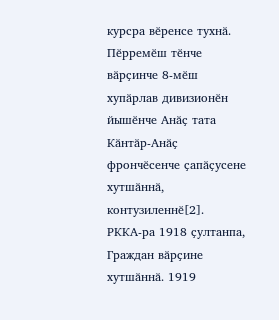курсра вӗренсе тухнӑ. Пӗрремӗш тӗнче вӑрҫинче 8-мӗш хупӑрлав дивизионӗн йышӗнче Анӑҫ тата Кӑнтӑр-Анӑҫ фрончӗсенче ҫапӑҫусене хутшӑннӑ, контузиленнӗ[2].
РККА-ра 1918 ҫултанпа, Граждан вӑрҫине хутшӑннӑ. 1919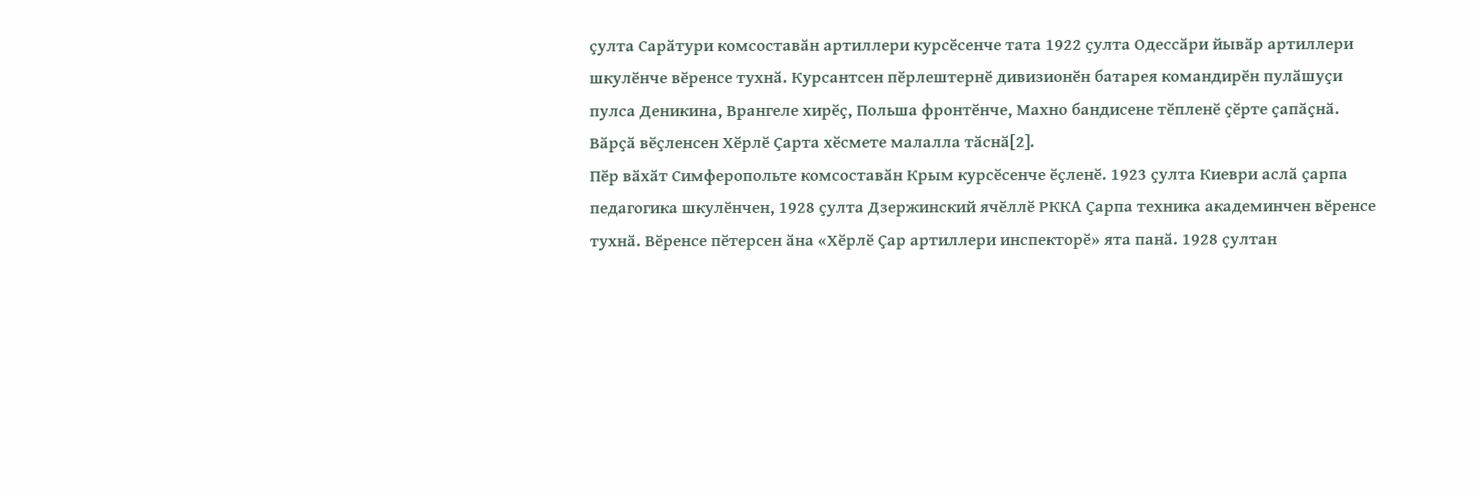ҫулта Сарӑтури комсоставӑн артиллери курсӗсенче тата 1922 ҫулта Одессӑри йывӑр артиллери шкулӗнче вӗренсе тухнӑ. Курсантсен пӗрлештернӗ дивизионӗн батарея командирӗн пулӑшуҫи пулса Деникина, Врангеле хирӗҫ, Польша фронтӗнче, Махно бандисене тӗпленӗ ҫӗрте ҫапӑҫнӑ. Вӑрҫӑ вӗҫленсен Хӗрлӗ Ҫарта хӗсмете малалла тӑснӑ[2].
Пӗр вӑхӑт Симферопольте комсоставӑн Крым курсӗсенче ӗҫленӗ. 1923 ҫулта Киеври аслӑ ҫарпа педагогика шкулӗнчен, 1928 ҫулта Дзержинский ячӗллӗ РККА Ҫарпа техника академинчен вӗренсе тухнӑ. Вӗренсе пӗтерсен ӑна «Хӗрлӗ Ҫар артиллери инспекторӗ» ята панӑ. 1928 ҫултан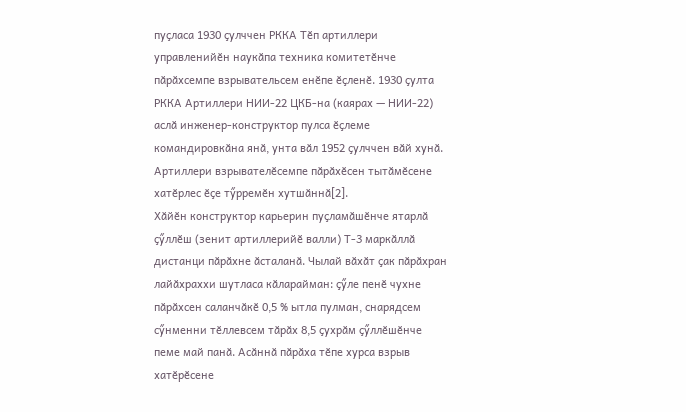пуҫласа 1930 ҫулччен РККА Тӗп артиллери управленийӗн наукӑпа техника комитетӗнче пӑрӑхсемпе взрывательсем енӗпе ӗҫленӗ. 1930 ҫулта РККА Артиллери НИИ-22 ЦКБ-на (каярах — НИИ-22) аслӑ инженер-конструктор пулса ӗҫлеме командировкӑна янӑ, унта вӑл 1952 ҫулччен вӑй хунӑ. Артиллери взрывателӗсемпе пӑрӑхӗсен тытӑмӗсене хатӗрлес ӗҫе тӳрремӗн хутшӑннӑ[2].
Хӑйӗн конструктор карьерин пуҫламӑшӗнче ятарлӑ ҫӳллӗш (зенит артиллерийӗ валли) Т-3 маркӑллӑ дистанци пӑрӑхне ӑсталанӑ. Чылай вӑхӑт ҫак пӑрӑхран лайӑхраххи шутласа кӑларайман: ҫӳле пенӗ чухне пӑрӑхсен саланчӑкӗ 0,5 % ытла пулман, снарядсем сӳнменни тӗллевсем тӑрӑх 8,5 ҫухрӑм ҫӳллӗшӗнче пеме май панӑ. Асӑннӑ пӑрӑха тӗпе хурса взрыв хатӗрӗсене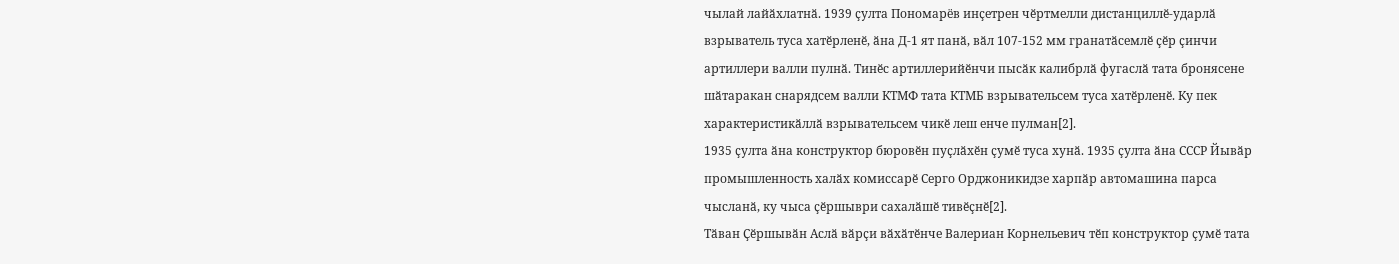чылай лайӑхлатнӑ. 1939 ҫулта Пономарёв инҫетрен чӗртмелли дистанциллӗ-ударлӑ взрыватель туса хатӗрленӗ, ӑна Д-1 ят панӑ, вӑл 107-152 мм гранатӑсемлӗ ҫӗр ҫинчи артиллери валли пулнӑ. Тинӗс артиллерийӗнчи пысӑк калибрлӑ фугаслӑ тата бронясене шӑтаракан снарядсем валли КТМФ тата КТМБ взрывательсем туса хатӗрленӗ. Ку пек характеристикӑллӑ взрывательсем чикӗ леш енче пулман[2].
1935 ҫулта ӑна конструктор бюровӗн пуҫлӑхӗн ҫумӗ туса хунӑ. 1935 ҫулта ӑна СССР Йывӑр промышленность халӑх комиссарӗ Серго Орджоникидзе харпӑр автомашина парса чысланӑ, ку чыса ҫӗршыври сахалӑшӗ тивӗҫнӗ[2].
Тӑван Ҫӗршывӑн Аслӑ вӑрҫи вӑхӑтӗнче Валериан Корнельевич тӗп конструктор ҫумӗ тата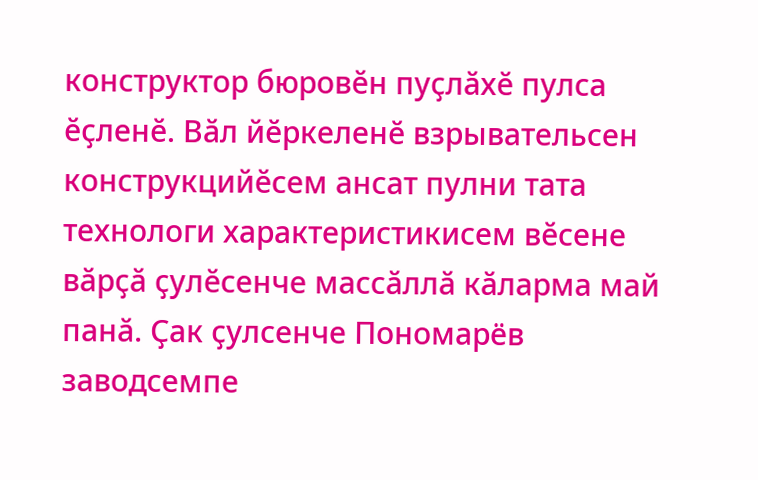конструктор бюровӗн пуҫлӑхӗ пулса ӗҫленӗ. Вӑл йӗркеленӗ взрывательсен конструкцийӗсем ансат пулни тата технологи характеристикисем вӗсене вӑрҫӑ ҫулӗсенче массӑллӑ кӑларма май панӑ. Ҫак ҫулсенче Пономарёв заводсемпе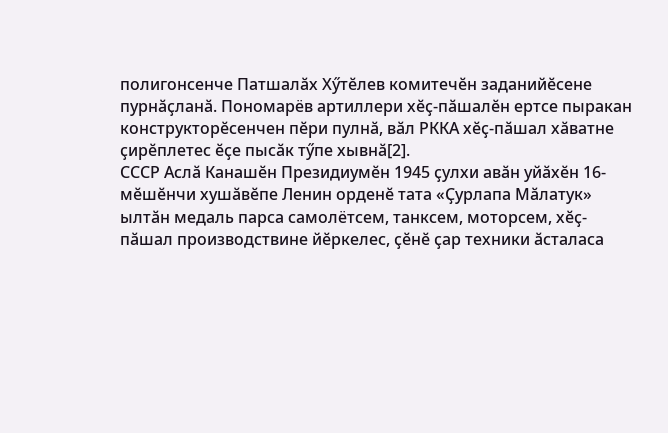полигонсенче Патшалӑх Хӳтӗлев комитечӗн заданийӗсене пурнӑҫланӑ. Пономарёв артиллери хӗҫ-пӑшалӗн ертсе пыракан конструкторӗсенчен пӗри пулнӑ, вӑл РККА хӗҫ-пӑшал хӑватне ҫирӗплетес ӗҫе пысӑк тӳпе хывнӑ[2].
СССР Аслӑ Канашӗн Президиумӗн 1945 ҫулхи авӑн уйӑхӗн 16-мӗшӗнчи хушӑвӗпе Ленин орденӗ тата «Ҫурлапа Мӑлатук» ылтӑн медаль парса самолётсем, танксем, моторсем, хӗҫ-пӑшал производствине йӗркелес, ҫӗнӗ ҫар техники ӑсталаса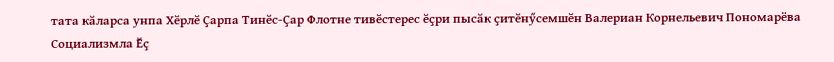тата кӑларса унпа Хӗрлӗ Ҫарпа Тинӗс-Ҫар Флотне тивӗстерес ӗҫри пысӑк ҫитӗнӳсемшӗн Валериан Корнельевич Пономарёва Социализмла Ӗҫ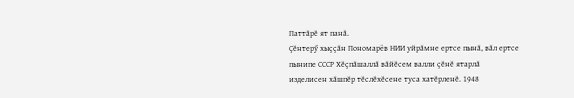Паттӑрӗ ят панӑ.
Ҫӗнтерӳ хыҫҫӑн Пономарёв НИИ уйрӑмне ертсе пынӑ, вӑл ертсе пынипе СССР Хӗҫпӑшаллӑ вӑйӗсем валли ҫӗнӗ ятарлӑ изделисен хӑшпӗр тӗслӗхӗсене туса хатӗрленӗ. 1948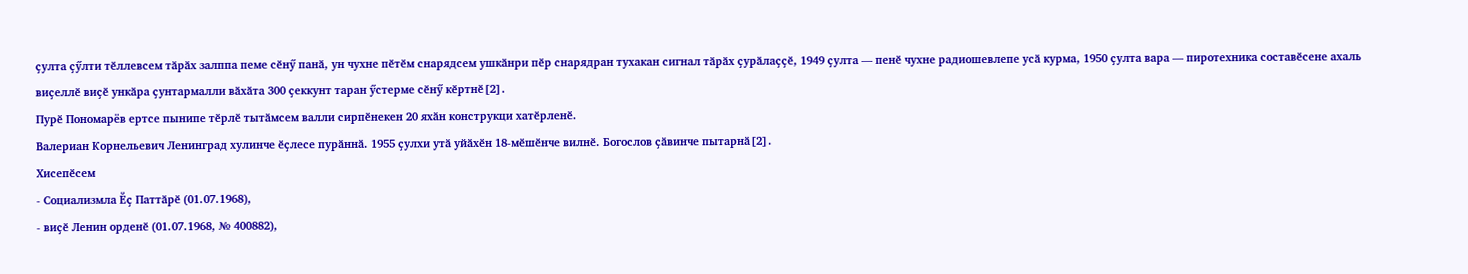ҫулта ҫӳлти тӗллевсем тӑрӑх залппа пеме сӗнӳ панӑ, ун чухне пӗтӗм снарядсем ушкӑнри пӗр снарядран тухакан сигнал тӑрӑх ҫурӑлаҫҫӗ, 1949 ҫулта — пенӗ чухне радиошевлепе усӑ курма, 1950 ҫулта вара — пиротехника составӗсене ахаль виҫеллӗ виҫӗ ункӑра ҫунтармалли вӑхӑта 300 ҫеккунт таран ӳстерме сӗнӳ кӗртнӗ[2].
Пурӗ Пономарёв ертсе пынипе тӗрлӗ тытӑмсем валли сирпӗнекен 20 яхӑн конструкци хатӗрленӗ.
Валериан Корнельевич Ленинград хулинче ӗҫлесе пурӑннӑ. 1955 ҫулхи утӑ уйӑхӗн 18-мӗшӗнче вилнӗ. Богослов ҫӑвинче пытарнӑ[2].
Хисепӗсем
- Социализмла Ӗҫ Паттӑрӗ (01.07.1968),
- виҫӗ Ленин орденӗ (01.07.1968, № 400882),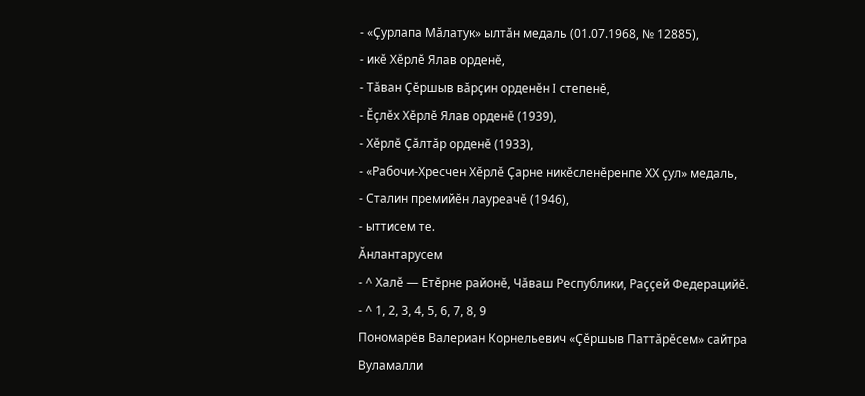- «Ҫурлапа Мӑлатук» ылтӑн медаль (01.07.1968, № 12885),
- икӗ Хӗрлӗ Ялав орденӗ,
- Тӑван Ҫӗршыв вӑрҫин орденӗн I степенӗ,
- Ӗҫлӗх Хӗрлӗ Ялав орденӗ (1939),
- Хӗрлӗ Ҫӑлтӑр орденӗ (1933),
- «Рабочи-Хресчен Хӗрлӗ Ҫарне никӗсленӗренпе ХХ ҫул» медаль,
- Сталин премийӗн лауреачӗ (1946),
- ыттисем те.
Ӑнлантарусем
- ^ Халӗ — Етӗрне районӗ, Чӑваш Республики, Раҫҫей Федерацийӗ.
- ^ 1, 2, 3, 4, 5, 6, 7, 8, 9
Пономарёв Валериан Корнельевич «Ҫӗршыв Паттӑрӗсем» сайтра
Вуламалли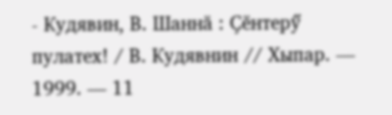- Кудявин, В. Шаннӑ : Ҫӗнтерӳ пулатех! / В. Кудявнин // Хыпар. — 1999. — 11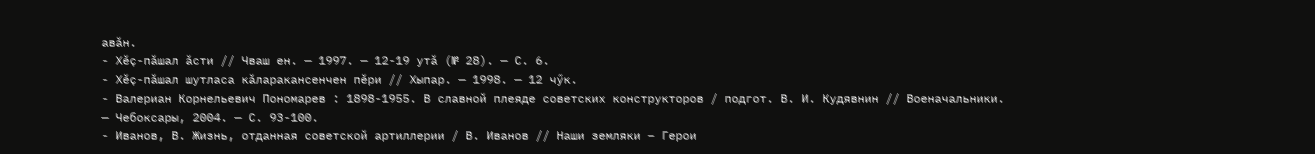авӑн.
- Хӗҫ-пӑшал ӑсти // Чваш ен. — 1997. — 12-19 утӑ (№ 28). — С. 6.
- Хӗҫ-пӑшал шутласа кӑларакансенчен пӗри // Хыпар. — 1998. — 12 чӳк.
- Валериан Корнельевич Пономарев : 1898-1955. В славной плеяде советских конструкторов / подгот. В. И. Кудявнин // Военачальники. — Чебоксары, 2004. — С. 93-100.
- Иванов, В. Жизнь, отданная советской артиллерии / В. Иванов // Наши земляки – Герои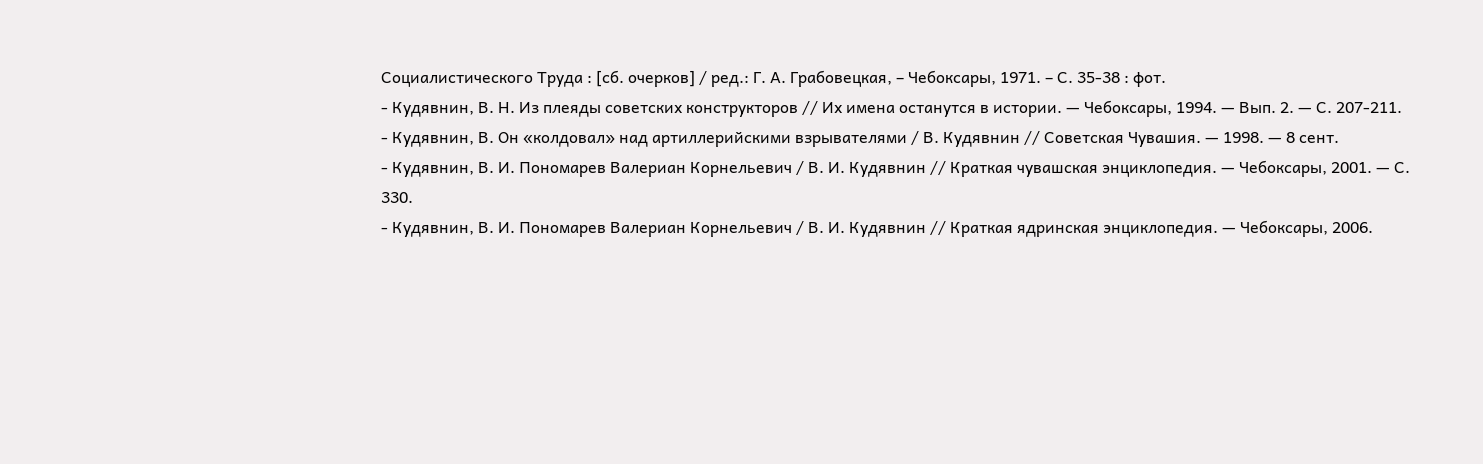Социалистического Труда : [сб. очерков] / ред.: Г. А. Грабовецкая, – Чебоксары, 1971. – С. 35-38 : фот.
- Кудявнин, В. Н. Из плеяды советских конструкторов // Их имена останутся в истории. — Чебоксары, 1994. — Вып. 2. — С. 207-211.
- Кудявнин, В. Он «колдовал» над артиллерийскими взрывателями / В. Кудявнин // Советская Чувашия. — 1998. — 8 сент.
- Кудявнин, В. И. Пономарев Валериан Корнельевич / В. И. Кудявнин // Краткая чувашская энциклопедия. — Чебоксары, 2001. — С. 330.
- Кудявнин, В. И. Пономарев Валериан Корнельевич / В. И. Кудявнин // Краткая ядринская энциклопедия. — Чебоксары, 2006.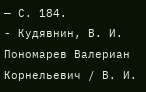— С. 184.
- Кудявнин, В. И. Пономарев Валериан Корнельевич / В. И.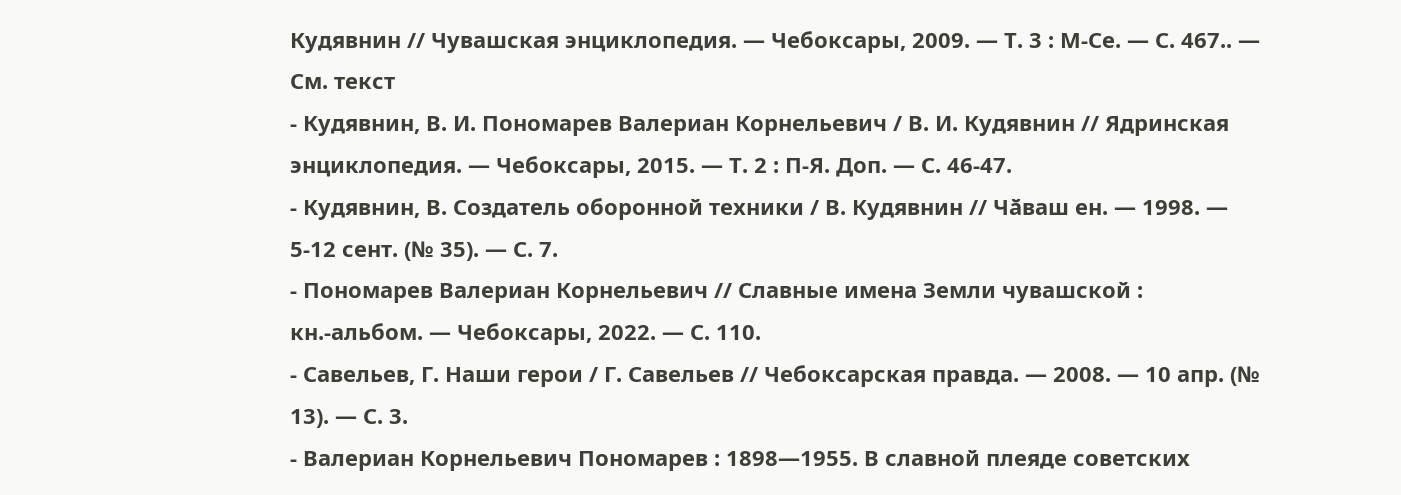Кудявнин // Чувашская энциклопедия. — Чебоксары, 2009. — Т. 3 : М-Се. — С. 467.. — См. текст
- Кудявнин, В. И. Пономарев Валериан Корнельевич / В. И. Кудявнин // Ядринская энциклопедия. — Чебоксары, 2015. — Т. 2 : П-Я. Доп. — С. 46-47.
- Кудявнин, В. Создатель оборонной техники / В. Кудявнин // Чӑваш ен. — 1998. — 5-12 сент. (№ 35). — С. 7.
- Пономарев Валериан Корнельевич // Славные имена Земли чувашской : кн.-альбом. — Чебоксары, 2022. — С. 110.
- Савельев, Г. Наши герои / Г. Савельев // Чебоксарская правда. — 2008. — 10 апр. (№ 13). — С. 3.
- Валериан Корнельевич Пономарев : 1898—1955. В славной плеяде советских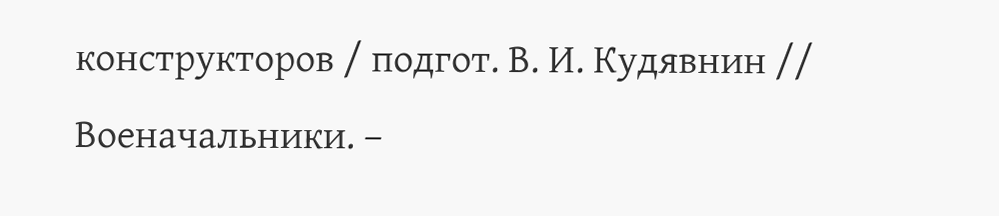конструкторов / подгот. В. И. Кудявнин // Военачальники. –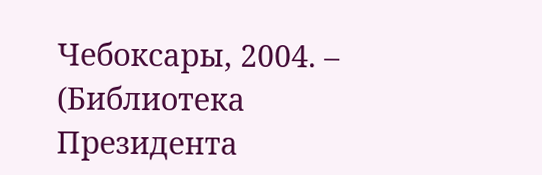Чебоксары, 2004. – (Библиотека Президента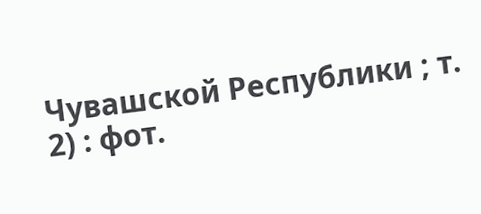Чувашской Республики ; т. 2) : фот.